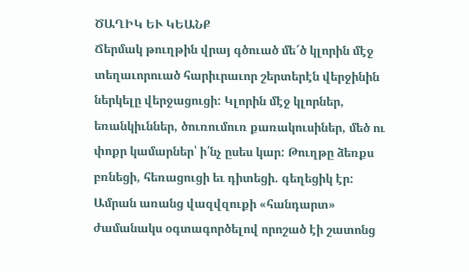ԾԱՂԻԿ ԵՒ ԿԵԱՆՔ
Ճերմակ թուղթին վրայ գծուած մե՜ծ կլորին մէջ տեղաւորուած հարիւրաւոր շերտերէն վերջինին ներկելը վերջացուցի: Կլորին մէջ կլորներ, եռանկիւններ, ծուռումուռ քառակուսիներ, մեծ ու փոքր կամարներ՝ ի՛նչ ըսես կար: Թուղթը ձեռքս բռնեցի, հեռացուցի եւ դիտեցի. գեղեցիկ էր: Ամրան առանց վազվզուքի «հանդարտ» ժամանակս օգտագործելով որոշած էի շատոնց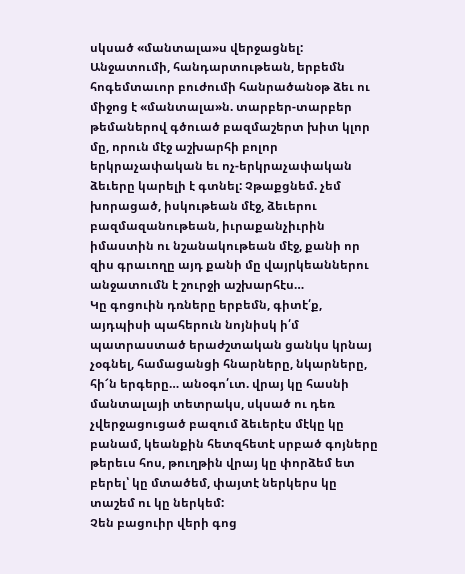սկսած «մանտալա»ս վերջացնել:
Անջատումի, հանդարտութեան, երբեմն հոգեմտաւոր բուժումի հանրածանօթ ձեւ ու միջոց է «մանտալա»ն. տարբեր-տարբեր թեմաներով գծուած բազմաշերտ խիտ կլոր մը, որուն մէջ աշխարհի բոլոր երկրաչափական եւ ոչ-երկրաչափական ձեւերը կարելի է գտնել: Չթաքցնեմ. չեմ խորացած, իսկութեան մէջ, ձեւերու բազմազանութեան, իւրաքանչիւրին իմաստին ու նշանակութեան մէջ, քանի որ զիս գրաւողը այդ քանի մը վայրկեաններու անջատումն է շուրջի աշխարհէս…
Կը գոցուին դռները երբեմն, գիտէ՛ք, այդպիսի պահերուն նոյնիսկ ի՛մ պատրաստած երաժշտական ցանկս կրնայ չօգնել, համացանցի հնարները, նկարները, հի՜ն երգերը… անօգո՛ւտ. վրայ կը հասնի մանտալայի տետրակս, սկսած ու դեռ չվերջացուցած բազում ձեւերէս մէկը կը բանամ, կեանքին հետզհետէ սրբած գոյները թերեւս հոս, թուղթին վրայ կը փորձեմ ետ բերել՝ կը մտածեմ, փայտէ ներկերս կը տաշեմ ու կը ներկեմ:
Չեն բացուիր վերի գոց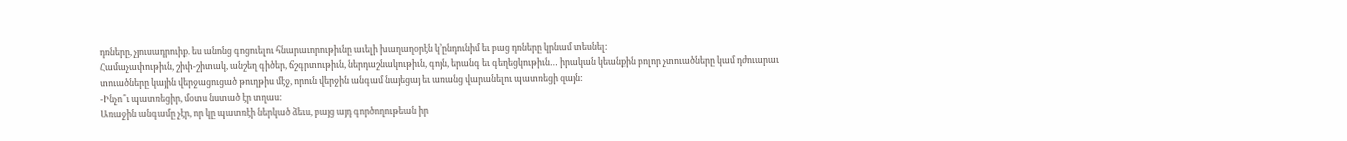դռները, չյուսադրուիք. ես անոնց գոցուելու հնարաւորութիւնը աւելի խաղաղօրէն կ՚ընդունիմ եւ բաց դռները կրնամ տեսնել:
Համաչափութիւն, շիփ-շիտակ, անշեղ գիծեր, ճշգրտութիւն, ներդաշնակութիւն, գոյն, երանգ եւ գեղեցկութիւն… իրական կեանքին բոլոր չտուածները կամ դժուարաւ տուածները կային վերջացուցած թուղթիս մէջ, որուն վերջին անգամ նայեցայ եւ առանց վարանելու պատռեցի զայն:
-Ինչո՞ւ պատռեցիր, մօտս նստած էր տղաս:
Առաջին անգամը չէր, որ կը պատռէի ներկած ձեւս, բայց այդ գործողութեան իր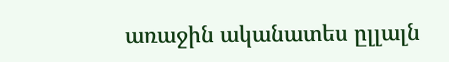առաջին ականատես ըլլալն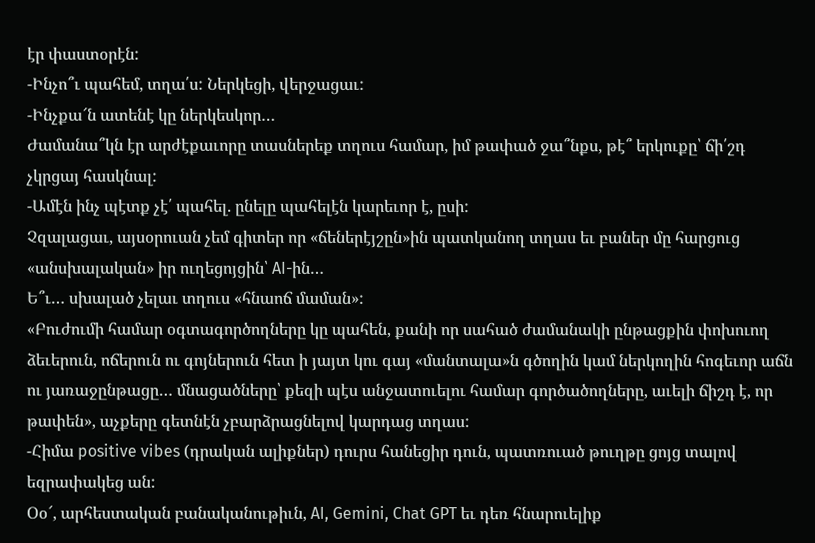էր փաստօրէն:
-Ինչո՞ւ պահեմ, տղա՛ս: Ներկեցի, վերջացաւ:
-Ինչքա՜ն ատենէ կը ներկեսկոր…
Ժամանա՞կն էր արժէքաւորը տասներեք տղուս համար, իմ թափած ջա՞նքս, թէ՞ երկուքը՝ ճի՛շդ չկրցայ հասկնալ:
-Ամէն ինչ պէտք չէ՛ պահել. ընելը պահելէն կարեւոր է, ըսի:
Չզալացաւ, այսօրուան չեմ գիտեր որ «ճեներէյշըն»ին պատկանող տղաս եւ բաներ մը հարցուց «անսխալական» իր ուղեցոյցին՝ AI-ին…
Ե՞ւ… սխալած չելաւ տղուս «հնաոճ մաման»:
«Բուժումի համար օգտագործողները կը պահեն, քանի որ սահած ժամանակի ընթացքին փոխուող ձեւերուն, ոճերուն ու գոյներուն հետ ի յայտ կու գայ «մանտալա»ն գծողին կամ ներկողին հոգեւոր աճն ու յառաջընթացը… մնացածները՝ քեզի պէս անջատուելու համար գործածողները, աւելի ճիշդ է, որ թափեն», աչքերը գետնէն չբարձրացնելով կարդաց տղաս:
-Հիմա positive vibes (դրական ալիքներ) դուրս հանեցիր դուն, պատռուած թուղթը ցոյց տալով եզրափակեց ան:
Օօ՜, արհեստական բանականութիւն, AI, Gemini, Chat GPT եւ դեռ հնարուելիք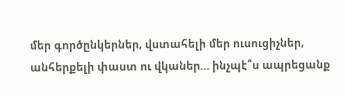մեր գործընկերներ, վստահելի մեր ուսուցիչներ, անհերքելի փաստ ու վկաներ… ինչպէ՞ս ապրեցանք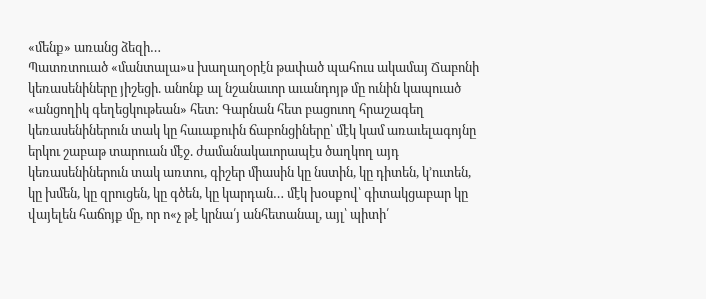«մենք» առանց ձեզի…
Պատռտուած «մանտալա»ս խաղաղօրէն թափած պահուս ակամայ Ճաբոնի կեռասենիները յիշեցի. անոնք ալ նշանաւոր աւանդոյթ մը ունին կապուած «անցողիկ գեղեցկութեան» հետ: Գարնան հետ բացուող հրաշագեղ կեռասենիներուն տակ կը հաւաքուին ճաբոնցիները՝ մէկ կամ առաւելագոյնը երկու շաբաթ տարուան մէջ. ժամանակաւորապէս ծաղկող այդ կեռասենիներուն տակ առտու, գիշեր միասին կը նստին, կը դիտեն, կ՚ուտեն, կը խմեն, կը զրուցեն, կը գծեն, կը կարդան… մէկ խօսքով՝ գիտակցաբար կը վայելեն հաճոյք մը, որ ո«չ թէ կրնա՛յ անհետանալ, այլ՝ պիտի՛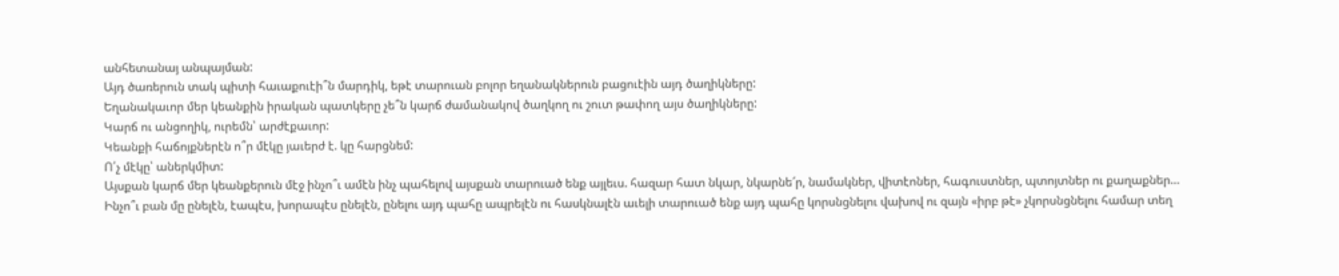անհետանայ անպայման:
Այդ ծառերուն տակ պիտի հաւաքուէի՞ն մարդիկ, եթէ տարուան բոլոր եղանակներուն բացուէին այդ ծաղիկները:
Եղանակաւոր մեր կեանքին իրական պատկերը չե՞ն կարճ ժամանակով ծաղկող ու շուտ թափող այս ծաղիկները:
Կարճ ու անցողիկ, ուրեմն՝ արժէքաւոր:
Կեանքի հաճոյքներէն ո՞ր մէկը յաւերժ է. կը հարցնեմ:
Ո՛չ մէկը՝ աներկմիտ:
Այսքան կարճ մեր կեանքերուն մէջ ինչո՞ւ ամէն ինչ պահելով այսքան տարուած ենք այլեւս. հազար հատ նկար, նկարնե՜ր, նամակներ, վիտէոներ, հագուստներ, պտոյտներ ու քաղաքներ…
Ինչո՞ւ բան մը ընելէն, էապէս, խորապէս ընելէն, ընելու այդ պահը ապրելէն ու հասկնալէն աւելի տարուած ենք այդ պահը կորսնցնելու վախով ու զայն «իրբ թէ» չկորսնցնելու համար տեղ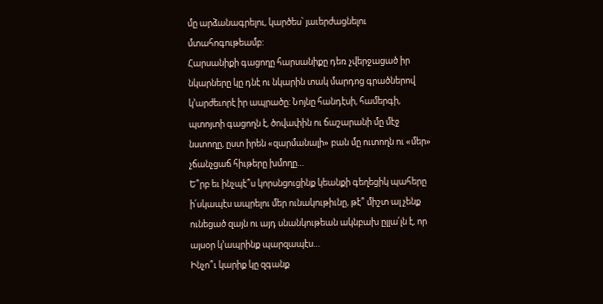մը արձանագրելու, կարծես՝ յաւերժացնելու մտահոգութեամբ:
Հարսանիքի գացողը հարսանիքը դեռ չվերջացած իր նկարները կը դնէ ու նկարին տակ մարդոց գրածներով կ՚արժեւորէ իր ապրածը: Նոյնը հանդէսի, համերգի, պտոյտի գացողն է, ծովափին ու ճաշարանի մը մէջ նստողը, ըստ իրեն «զարմանալի» բան մը ուտողն ու «մեր» չճանչցաճ հիւթերը խմողը…
Ե՞րբ եւ ինչպէ՞ս կորսնցուցինք կեանքի գեղեցիկ պահերը ի՛սկապէս ապրելու մեր ունակութիւնը, թէ՞ միշտ ալ չենք ունեցած զայն ու այդ սնանկութեան ակնբախ ըլլա՛լն է, որ այսօր կ՚ապրինք պարզապէս…
Ինչո՞ւ կարիք կը զգանք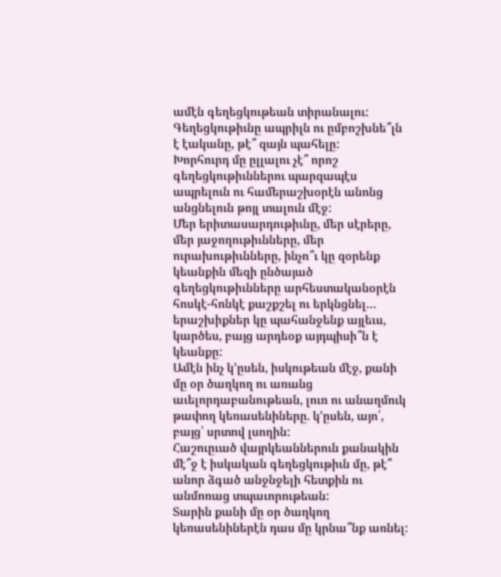ամէն գեղեցկութեան տիրանալու:
Գեղեցկութիւնը ապրիլն ու ըմբոշխնե՞լն է էականը, թէ՞ զայն պահելը:
Խորհուրդ մը ըլլալու չէ՞ որոշ գեղեցկութիւններու պարզապէս ապրելուն ու համերաշխօրէն անոնց անցնելուն թոյլ տալուն մէջ:
Մեր երիտասարդութիւնը, մեր սէրերը, մեր յաջողութիւնները, մեր ուրախութիւնները, ինչո՞ւ կը զօրենք կեանքին մեզի ընծայած գեղեցկութիւնները արհեստականօրէն հոսկէ-հոնկէ քաշքշել ու երկնցնել… երաշխիքներ կը պահանջենք այլեւս, կարծես, բայց արդեօք այդպիսի՞ն է կեանքը:
Ամէն ինչ կ՚ըսեն, իսկութեան մէջ, քանի մը օր ծաղկող ու առանց աւելորդաբանութեան, լուռ ու անաղմուկ թափող կեռասենիները. կ՚ըսեն, այո՛, բայց՝ սրտով լսողին:
Հաշուըւած վայրկեաններուն քանակին մէ՞ջ է իսկական գեղեցկութիւն մը, թէ՞ անոր ձգած անջնջելի հետքին ու անմոռաց տպաւորութեան:
Տարին քանի մը օր ծաղկող կեռասենիներէն դաս մը կրնա՞նք առնել: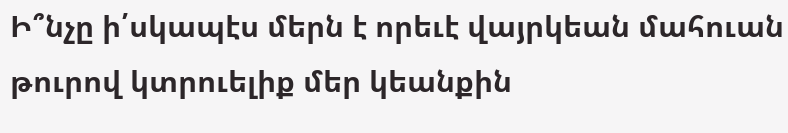Ի՞նչը ի՛սկապէս մերն է որեւէ վայրկեան մահուան թուրով կտրուելիք մեր կեանքին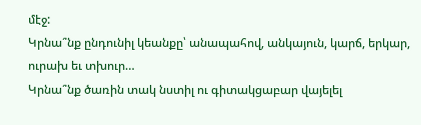մէջ:
Կրնա՞նք ընդունիլ կեանքը՝ անապահով, անկայուն, կարճ, երկար, ուրախ եւ տխուր…
Կրնա՞նք ծառին տակ նստիլ ու գիտակցաբար վայելել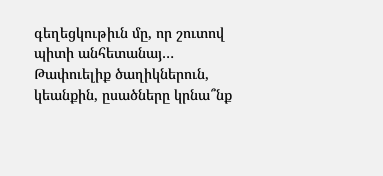գեղեցկութիւն մը, որ շուտով պիտի անհետանայ…
Թափուելիք ծաղիկներուն, կեանքին, ըսածները կրնա՞նք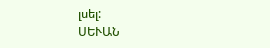լսել:
ՍԵՒԱՆ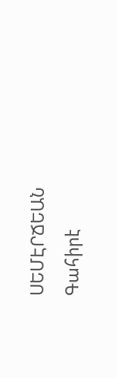ՍԵՄԷՐՃԵԱՆ
Գահիրէ